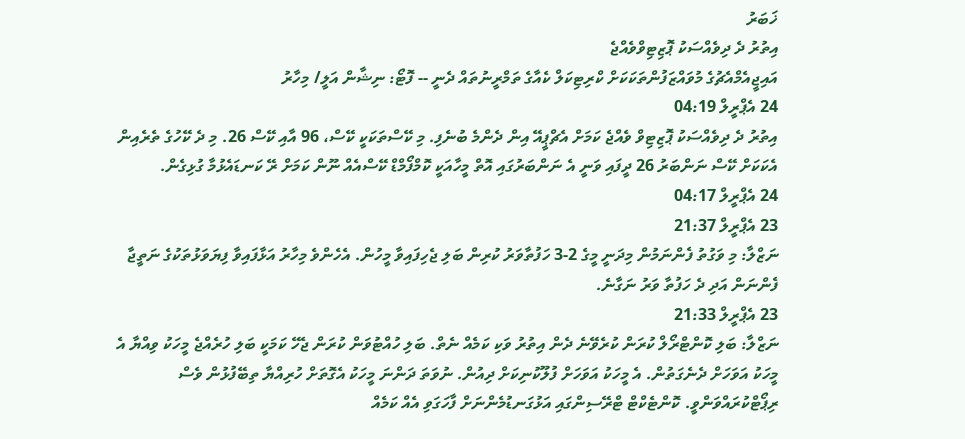ޚަބަރު
އިތުރު ދެ ދިވެއްސަކު ޕޮޒިޓިވްވެއްޖެ
އައިޖީއެމްއެޗުގެ މުވައްޒަފުންތަކަކަށް ކްރިޓިކަލް ކެއާގެ ތަމްރީނުތައް ދެނީ -- ފޮޓޯ: ނިޝާން އަލީ/ މިހާރު
24 އެޕްރީލް 04:19
އިތުރު ދެ ދިވެއްސަކު ޕޮޒިޓިވް ވެއްޖެ ކަމަށް އެޗްޕީއޭ އިން ދެންމެ ބުނެފި. މި ކޭސްތަކަކީ ކޭސް، 96 އާއި ކޭސް 26. މި ދެ ކޭހުގެ ތެރެއިން އެކަކަށް ކޭސް ނަންބަރު 26 ދީފައި ވަނީ އެ ނަންބަރުގައި އޮތް މީހާއަކީ ކޮމްފޯމްޑް ކޭސްއެއް ނޫން ކަމަށް ރޭ ކަނޑައެޅުމާ ގުޅިގެން.
24 އެޕްރީލް 04:17
23 އެޕްރީލް 21:37
ނަޒްލާ: މި ވަގުތު ފެންނަމުން މިދަނީ މީގެ 2-3 ހަފުތާވަރު ކުރިން ބަލި ޖެހިފައިވާ މީހުން. އެހެންވެ މިހާރު އަޅާފައިވާ ފިޔަވަޅުތަކުގެ ނަތީޖާ ފެންނަން އަދި ދެ ހަފުތާ ވަރު ނަގާނެ.
23 އެޕްރީލް 21:33
ނަޒްލާ: ބަލި ކޮންޓްރޯލް ކުރަން ކުރެވޭނެ ދެން އިތުރު ވަކި ކަމެއް ނެތް. ބަލި ހުއްޓުވަން ކުރަން ޖެހޭ ކަމަކީ ބަލި ހުރެއްޖެ މީހަކު ވިއްޔާ އެ މީހަކު އަވަހަށް ދެނެގަތުން. އެ މީހަކު އަވަހަށް ފުލޫކުނިކަށް ދިއުން. ނުވަތަ ދަންނަ މީހަކު އެގޮތަށް ހުރިއްޔާ ތިބޭފުޅުން ވެސް ރިޕޯޓްކުރައްވަންވީ. ކޮންޓެކްޓް ޓްރޭސިންގައި އަޅުގަނޑުމެންނަށް ފާހަގަވި އެއް ކަމެއް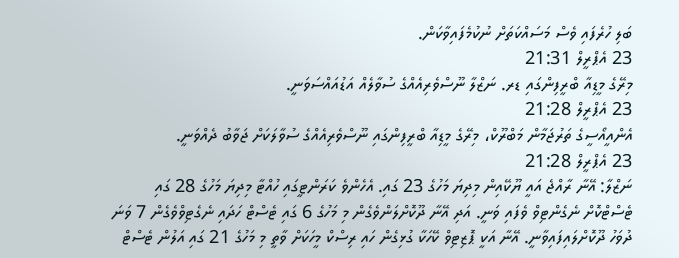ބަލި ހުރެފައި ވެސް މަސައްކަތަށް ނުކުމެފައިވާކަން.
23 އެޕްރީލް 21:31
މިރޭގެ މީޑިއާ ބްރީފިންގައި ޑރ. ނަޒްލާ ނޫސްވެރިއެއްގެ ސުވާލެއް އަޑުއައްސަވަނީ.
23 އެޕްރީލް 21:28
އެންއީއޯސީގެ ތަރުޖަމާން މަބްރޫކް، މިރޭގެ މީޑިއާ ބްރީފިންގައި ނޫސްވެރިއެއްގެ ސުވާލަކަށް ޖަވާބު ދެއްވަނީ.
23 އެޕްރީލް 21:28
ނަޒްލާ: އޭނާ ރާއްޖެ އައީ ޔޫކޭއިން މިދިޔަ މަހުގެ 23 ގައި. އެހެންވެ ކަރަންޓީގައި ހުއްޓާ މިދިޔަ މަހުގެ 28 ގައި ޓެސްޓްކޮށް ނެގެންޓިވް ވެފައި ވަނީ. އަދި އޭނާ ދޫކޮށްލަންވެގެން މި މަހުގެ 6 ގައި ޓެސްޓް ހަދައި ނެގެޓިވްވެގެން 7 ވަނަ ދުވަހު ދޫކޮށްލައިފައިވާނީ. އޭނާ އަކީ ޕޮޒިޓިވް ކޭހަކާ ގުޅިގެން ހައި ރިސްކް މީހަކަށް ވާތީ މި މަހުގެ 21 ގައި އަލުން ޓެސްޓް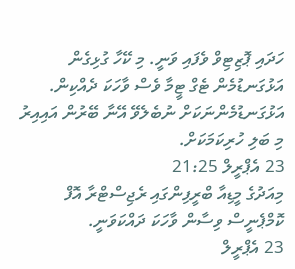ހަދައި ޕޮޒިޓިވް ވެފައި ވަނީ. މި ކޭހާ ގުޅިގެން އަޅުގަނޑުމެން ޓެގް ޓީމާ ވެސް ވާހަކަ ދެއްކިން. އަޅުގަނޑުމެންނަކަށް ނުބެލެވޭ އޭނާ ބޭރުން އައިއިރު މި ބަލި ހުރިކަމަކަށް.
23 އެޕްރީލް 21:25
މިއަދުގެ މީޑިއާ ބްރީފިންގައި ރެޖިސްޓްރާ އޮފް ކޮމްޕެނީސް ވިސާން ވާހަކަ ދައްކަވަނީ.
23 އެޕްރީލް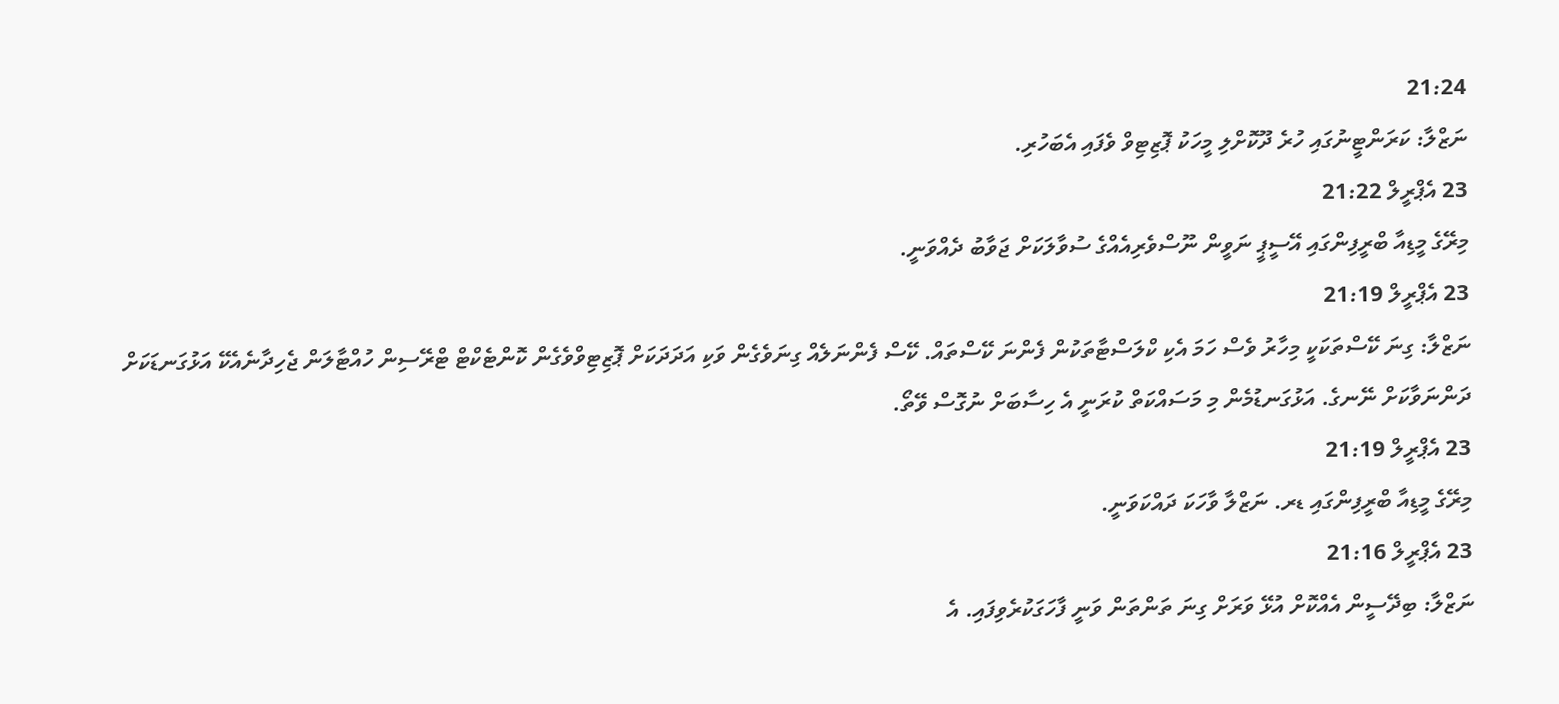21:24
ނަޒްލާ: ކަރަންޓީނުގައި ހުރެ ދޫކޮށްލި މީހަކު ޕޮޒިޓިވް ވެފައި އެބަހުރި.
23 އެޕްރީލް 21:22
މިރޭގެ މީޑިއާ ބްރީފިންގައި އޭސީޕީ ނަވީން ނޫސްވެރިއެއްގެ ސުވާލަކަށް ޖަވާބު ދެއްވަނީ.
23 އެޕްރީލް 21:19
ނަޒްލާ: ގިނަ ކޭސްތަކަކީ މިހާރު ވެސް ހަމަ އެކި ކްލަސްޓާތަކުން ފެންނަ ކޭސްތައް. ކޭސް ފެންނަލެއް ގިނަވެގެން ވަކި އަދަދަކަށް ޕޮޒިޓިވްވެގެން ކޮންޓެކްޓް ޓްރޭސިން ހުއްޓާލަން ޖެހިދާނެއެކޭ އަޅުގަނޑަކަށް ދަންނަވާކަށް ނޭނގެ. އަޅުގަނޑުމެން މި މަސައްކަތް ކުރަނީ އެ ހިސާބަށް ނުގޮސް ވޭތޯ.
23 އެޕްރީލް 21:19
މިރޭގެ މީޑިއާ ބްރީފިންގައި ޑރ. ނަޒްލާ ވާހަކަ ދައްކަވަނީ.
23 އެޕްރީލް 21:16
ނަޒްލާ: ބިދޭސީން އެއްކޮށް އުޅޭ ވަރަށް ގިނަ ތަންތަން ވަނީ ފާހަގަކުރެވިފައި. އެ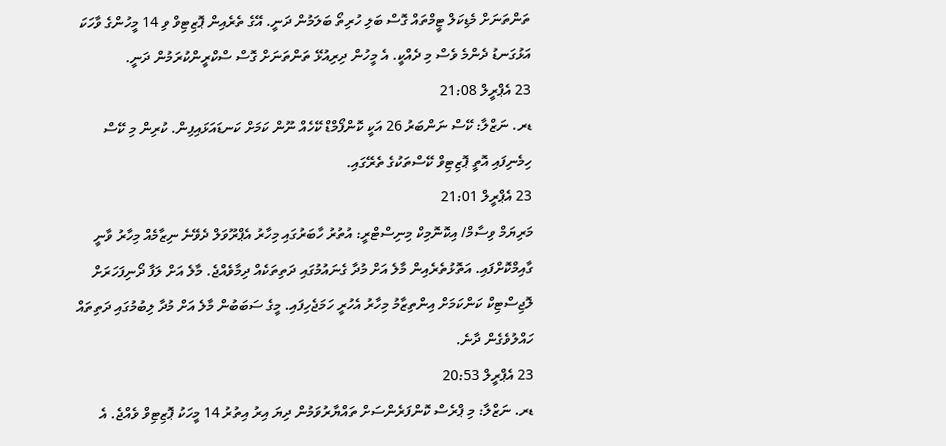ތަންތަނަށް މެޑިކަލް ޓީމްތައް ގޮސް ބަލި ހުރިތޯ ބަލަމުން ދަނީ. އޭގެ ތެރެއިން ޕޮޒިޓިވް ވި 14 މީހުންގެ ވާހަކަ އަޅުގަނޑު ދެންމެ ވެސް މި ދެއްކީ. އެ މީހުން ދިރިއުޅޭ ތަންތަނަށް ގޮސް ސްކްރީންކުރަމުން ދަނީ.
23 އެޕްރީލް 21:08
ޑރ. ނަޒްލާ: ކޭސް ނަންބަރު 26 އަކީ ކޮންފޯމްޑް ކޭހެއް ނޫން ކަމަށް ކަނޑައަޅައިފިން. ކުރިން މި ކޭސް ހިމެނިފައި އޮތީ ޕޮޒިޓިވް ކޭސްތަކުގެ ތެރޭގައި.
23 އެޕްރީލް 21:01
މަރިޔަމް ވިސާމް/ އިކޮނޮމިކް މިނިސްޓްރީ: އުތުރު ހާބަރުގައި މިހާރު އެޕްރޫވަލް ދެވޭނެ ނިޒާމެއް މިހާރު ވާނީ ގާއިމްކޮށްފައި. އަތޮޅުތެރެއިން މާލެ އަށް މުދާ ގެނައުމުގައި ދަތިތަކެއް ދިމާވެއްޖެ. މާލެ އަށް ލަފާ ދޯނިފަހަރަށް ލޮޖިސްޓިކް ކަންކަމަށް އިންތިޒާމު މިހާރު އެހުރީ ހަމަޖެހިފައި. މީގެ ސަބަބުން މާލެ އަށް މުދާ ލިބުމުގައި ދަތިތައް ހައްލުވެގެން ދާނެ.
23 އެޕްރީލް 20:53
ޑރ. ނަޒްލާ: މި ޕްރެސް ކޮންފަރެންސަށް ތައްޔާރުވަމުން ދިޔަ އިރު އިތުރު 14 މީހަކު ޕޮޒިޓިވް ވެއްޖެ. އެ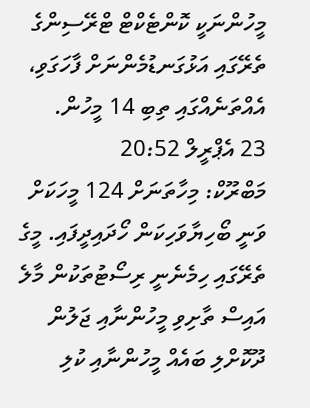މީހުންނަކީ ކޮންޓެކްޓް ޓްރޭސިންގެ ތެރޭގައި އަޅުގަނޑުމެންނަށް ފާހަގަވި، އެއްތަނެއްގައި ތިބި 14 މީހުން.
23 އެޕްރީލް 20:52
މަބްރޫކް: މިހާތަނަށް 124 މީހަކަށް ވަނީ ބޯހިޔާވަހިކަން ހޯދައިދީފައި. މީގެ ތެރޭގައި ހިމެނެނީ ރިސޯޓުތަކުން މާލެ އައިސް ތާށިވި މީހުންނާއި ޖަލުން ދޫކޮށްލި ބައެއް މީހުންނާއި ކުލި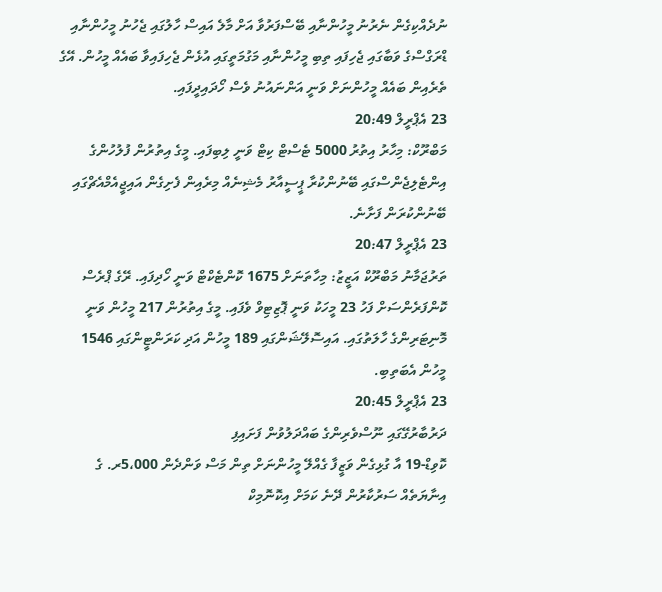ނުދެއްކިގެން ނެރުނު މީހުންނާއި ބޭސްފަރުވާ އަށް މާލެ އައިސް ހާލުގައި ޖެހުނު މީހުންނާއި ޑްރަގްސްގެ ވަބާގައި ޖެހިފައި ތިބި މީހުންނާއި މަގުމަތީގައި އުޅެން ޖެހިފައިވާ ބައެއް މީހުން. އޭގެ ތެރެއިން ބައެއް މީހުންނަށް ވަނީ އަންނައުނު ވެސް ހޯދައިދީފައި.
23 އެޕްރީލް 20:49
މަބްރޫކް: މިހާރު އިތުރު 5000 ޓެސްޓް ކިޓް ވަނީ ލިބިފައި. މީގެ އިތުރުން ފުލުހުންގެ އިންޓެލިޖެންސްގައި ބޭނުންކުރާ ޕީސީއާރު މެޝިނެއް މިރެއިން ފެށިގެން އައިޖީއެމްއެޗްގައި ބޭނުންކުރަން ފަށާނެ.
23 އެޕްރީލް 20:47
ތަރުޖަމާނު މަބްރޫކް އަޒީޒު: މިހާތަނަށް 1675 ކޮންޓެކްޓް ވަނީ ހޯދިފައި. ރޭގެ ޕްރެސް ކޮންފަރެންސަށް ފަހު 23 މީހަކު ވަނީ ޕޮޒިޓިވް ވެފައި. މީގެ އިތުރުން 217 މީހުން ވަނީ މޮނިޓަރިންގެ ހާލަތުގައި. އައިސޮލޭޝަންގައި 189 މީހުން އަދި ކަރަންޓީންގައި 1546 މީހުން އެބަތިބި.
23 އެޕްރީލް 20:45
ދަރުބާރުގޭގައި ނޫސްވެރިންގެ ބައްދަލުވުން ފަށައިފި
ކޮވިޑް-19 އާ ގުޅިގެން ވަޒީފާ ގެއްލޭ މީހުންނަށް ތިން މަސް ވަންދެން 5،000ރ. ގެ އިނާޔަތެއް ސަރުކާރުން ދޭނެ ކަމަށް އިކޮނޮމިކް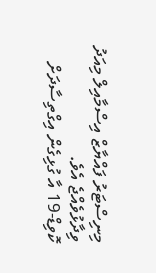މިނިސްޓަރު ފައްޔާޒް އިސްމާއިލް މިއަދު ވިދާޅުވެއްޖެ އެވެ.
ކޮވިޑް-19 އާ ގުޅިގެން އިގްތިސާދަށް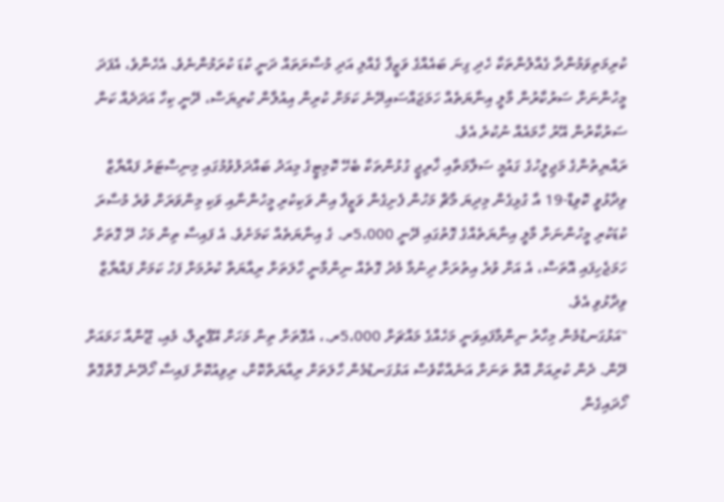ކުރިމަތިވަމުންދާ ގެއްލުންތަކާ ހެދި ގިނަ ބައެއްގެ ވަޒީފާ ގެއްލި އަދި މުސާރަތައް ދަނީ ކުޑަ ކުރަމުންނެވެ. އެހެންވެ، އެފަދަ މީހުންނަށް ސަރުކާރުން މާލީ އިނާޔަތެއް ހަމަޖައްސައިދޭނެ ކަމަށް ކުރިން އިއުލާން ކުރިޔަސް، ދޭނީ ކިހާ އަދަދެއް ކަން ސަރުކާރުން އޭރު ހާމައެއް ނުކުރެ އެވެ.
ރައްޔިތުންގެ މަޖިލީހުގެ ގައުމީ ސަލާމަތާއި ޚާރިޖީ ގުޅުންތަކާ ބެހޭ ކޮމިޓީގެ މިއަދު ބައްދަލުވުމުގައި މިނިސްޓަރު ފައްޔާޒް ވިދާޅުވީ ކޮވިޑް-19 އާ ގުޅިގެން މިދިޔަ މާޗް މަހުން ފެށިގެން ވަޒީފާ އިން ވަކިކުރި މީހުންނާއި ވަކި މިންވަރަށް ވުރެ މުސާރަ ކުޑަކުރި މީހުންނަށް މާލީ އިނާޔަތެއްގެ ގޮތުގައި ދޭނީ 5،000ރ. ގެ އިނާޔަތެއް ކަމަށެވެ. އެ ފައިސާ ތިން މަހު ދޭ ގޮތަށް ހަމަޖެހިފައި އޮތަސް، އެ އަށް ވުރެ އިތުރަށް ދިނުމާ މެދު ގޮތެއް ނިންމާނީ ހާލަތަށް ރިއާޔަތް ކުރުމަށް ފަހު ކަމަށް ފައްޔާޒް ވިދާޅުވި އެވެ.
"އަޅުގަނޑުމެން މިހާރު ނިންމާފައިވަނީ މަހެއްގެ މައްޗަށް 5،000ރ.، އެގޮތަށް ތިން މަހަށް އޭޕްރީލް، މެއި، ޖޫންއާ ހަމައަށް ދޭން. ދެން ކުރިއަށް އޮތް ތަނަށް އަނެއްކާވެސް އަޅުގަނޑުމެން ހާލަތަށް ރިއާޔަތްކޮށް، ރިވިއުކޮށް ފައިސާ ހޯދޭނެ ގޮތްގޮތް ހޯދައިގެން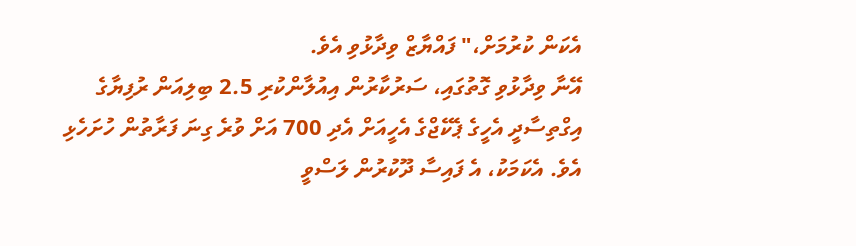އެކަން ކުރުމަށް،" ފައްޔާޒް ވިދާޅުވި އެވެ.
އޭނާ ވިދާޅުވި ގޮތުގައި، ސަރުކާރުން އިއުލާންކުރި 2.5 ބިލިއަން ރުފިޔާގެ އިގްތިސާދީ އެހީގެ ޕެކޭޖްގެ އެހީއަށް އެދި 700 އަށް ވުރެ ގިނަ ފަރާތުން ހުށަހެޅި އެވެ. އެކަމަކު، އެ ފައިސާ ދޫކުރުން ލަސްވީ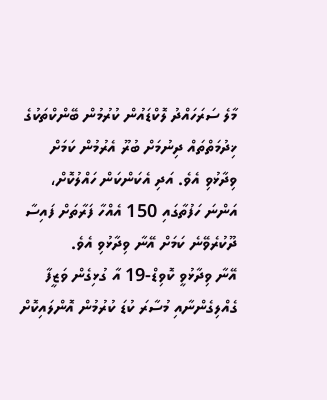މާލެ ސަރަހައްދު ލޮކްޑައުން ކުރުމުން ބޭންކްތަކުގެ ޚިދުމަތްތައް ދިނުމަށް ބުރޫ އެރުމުން ކަމަށް ވިދާޅުވި އެވެ. އަދި އެކަންކަން ހައްލުކޮށް، އަންނަ ހަފުތާގައި 150 އެއްހާ ފަރާތަށް ފައިސާ ދޫކުރެވޭނެ ކަމަށް އޭނާ ވިދާޅުވި އެވެ.
އޭނާ ވިދާޅުވީ ކޮވިޑް-19 އާ ގުޅިގެން ވަޒީފާ ގެއްލިގެންނާއި މުސާރަ ކުޑަ ކުރުމުން އޮންލައިކޮށް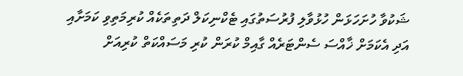ޝަކުވާ ހުށަހަޅަން ހުޅުވާލި ފުރުސަތުގައި ޓެކްނިކަލް ދަތިތަކެއް ކުރިމަތިވި ކަމަށާއި އަދި އެކަމަށް ޚާއްސަ ސެންޓަރެއް ގާއިމް ކުރަން ކުރި މަސައްކަތް ކުރިއަށް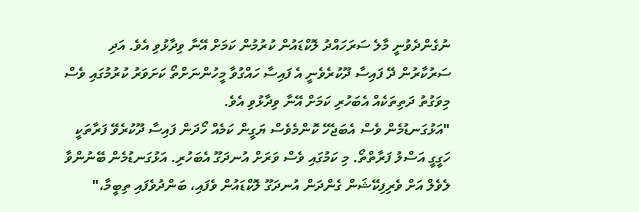ނުގެންދެވުނީ މާލެ ސަރަހައްދު ލޮކްޑައުން ކުރުމުން ކަމަށް އޭނާ ވިދާޅުވި އެވެ. އަދި ސަރުކާރުން ދޭ ފައިސާ ދޫކުރެވެނީ އެ ފައިސާ ހައްގުވާ މީހުންނަށްތޯ ކަށަވަރު ކުރުމުގައި ވެސް މިވަގުތު ދަތިތަކެއް އެބަހުރި ކަމަށް އޭނާ ވިދާޅުވި އެވެ.
"އަޅުގަނޑުމެން ވެސް އެބަޖެހޭ ކޮންމެވެސް ޔަގީން ކަމެއް ހޯދަން ފައިސާ ދޫކުރެވޭ ފަރާތަކީ ހަގީގީ އަސްލު ފަރާތްތޯ. މި ކަމުގައި ވެސް ވަރަށް އުނދަގޫ އެބަހުރި. އަޅުގަނޑުމެން ބޭނުންވާ ލެވެލް އަށް ވެރިފިކޭޝަން ގެންދަން އުނދަގޫ ލޮކްޑައުން ވެފައި، ބަންދުވެފައި ތިބީމާ،"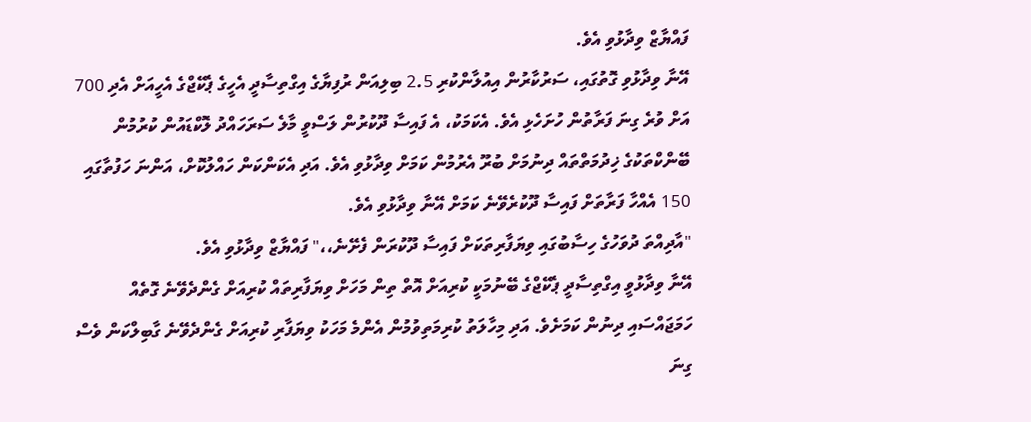ފައްޔާޒް ވިދާޅުވި އެވެ.
އޭނާ ވިދާޅުވި ގޮތުގައި، ސަރުކާރުން އިއުލާންކުރި 2.5 ބިލިއަން ރުފިޔާގެ އިގްތިސާދީ އެހީގެ ޕެކޭޖްގެ އެހީއަށް އެދި 700 އަށް ވުރެ ގިނަ ފަރާތުން ހުށަހެޅި އެވެ. އެކަމަކު، އެ ފައިސާ ދޫކުރުން ލަސްވީ މާލެ ސަރަހައްދު ލޮކްޑައުން ކުރުމުން ބޭންކްތަކުގެ ޚިދުމަތްތައް ދިނުމަށް ބުރޫ އެރުމުން ކަމަށް ވިދާޅުވި އެވެ. އަދި އެކަންކަން ހައްލުކޮށް، އަންނަ ހަފުތާގައި 150 އެއްހާ ފަރާތަށް ފައިސާ ދޫކުރެވޭނެ ކަމަށް އޭނާ ވިދާޅުވި އެވެ.
"އާދިއްތަ ދުވަހުގެ ހިސާބުގައި ވިޔަފާރިތަކަށް ފައިސާ ދޫކުރަން ފެށޭނެ،،" ފައްޔާޒް ވިދާޅުވި އެވެ.
އޭނާ ވިދާޅުވީ އިގްތިސާދީ ޕެކޭޖްގެ ބޭނުމަކީ ކުރިއަށް އޮތް ތިން މަހަށް ވިޔަފާރިތައް ކުރިއަށް ގެންދެވޭނެ ގޮތެއް ހަމަޖައްސައި ދިނުން ކަމަށެވެ. އަދި މިހާލަތު ކުރިމަތިވުމުން އެންމެ މަހަކު ވިޔަފާރި ކުރިއަށް ގެންދެވޭނެ ގާބިލްކަން ވެސް ގިނަ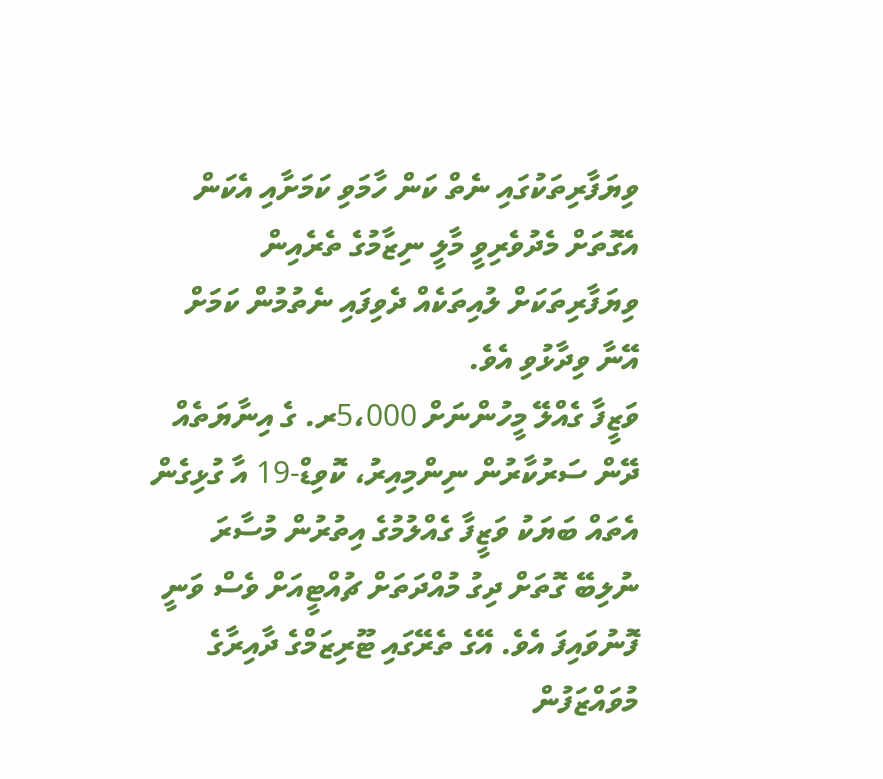ވިޔަފާރިތަކުގައި ނެތް ކަން ހާމަވި ކަމަށާއި އެކަން އެގޮތަށް މެދުވެރިވީ މާލީ ނިޒާމުގެ ތެރެއިން ވިޔަފާރިތަކަށް ލުއިތަކެއް ދެވިފައި ނެތުމުން ކަމަށް އޭނާ ވިދާޅުވި އެވެ.
ވަޒީފާ ގެއްލޭ މީހުންނަށް 5،000ރ. ގެ އިނާޔަތެއް ދޭން ސަރުކާރުން ނިންމިއިރު، ކޮވިޑް-19 އާ ގުޅިގެން އެތައް ބަޔަކު ވަޒީފާ ގެއްލުމުގެ އިތުރުން މުސާރަ ނުލިބޭ ގޮތަށް ދިގު މުއްދަތަށް ޗުއްޓީއަށް ވެސް ވަނީ ފޮނުވައިފަ އެވެ. އޭގެ ތެރޭގައި ޓޫރިޒަމްގެ ދާއިރާގެ މުވައްޒަފުން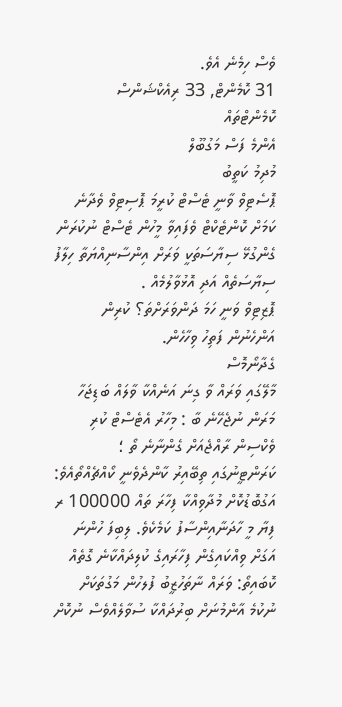ވެސް ހިމެނެ އެވެ.
31 ކޮމެންޓް, 33 ރިއެކްޝަންސް
ކޮމެންޓްތައް
އެންމެ ފަސް މަގުބޫލް
މުދިމު ކަތީބު
ޕޮސެޓިވް ވާނީ ޓެސްޓް ކުރީމަ ޕޮސިޓިވް ވެދާނެ ކަމަށް ކޮންޓެކްޓް ވެފައިވާ މީހުން ޓެސްޓް ނުކުރަން ގެންގުޅޭ ސިޔާސަތަކީ ވަރަށް އިންސާނިއްޔަތާ ހިލާފު ސިޔާސަތެއް އަދި އޮޅުވާލުމެއް .
ޕޮޒިޓިވް ވަނީ ހަމަ ދަންވަރަށްތަ؟ ކުރިން އަންހެނުން ފަތިހު ވިހާހެން.
ގެދާނޯމޮސް
މާލޭގައި ވަރައް ވާ ގިނަ އަނެއްކާ ވާލައް ބަޑިޖަހާ މަރަން ނުޖެހޭނެ ބާ : މިހާރު އެޓެސްޓް ކުރި ވެކްސިން ރާއްޖެއަށް ގެންނާނެ ތޯ ؛ ކަރަންޓީނުގައި ތިބޭއިރު ކާންދެވެނީ ކޯއްޗެއްތޯއެވެ: އަގުބޮޑުކޮށް މުދާވިއްކާ ފިހާރަ ތައް 100000 ރ ފިޔާ މީ ހާދަނާއިންސާފު ކަމެކެވެ. ލިބިފަ ހުންނަ އަގަށް ވިއްކައިގެން ފިހާރައިގެ ކުލިދައްކާނެ ގޮތެއް ކޮބައިތޯ: ވަރައް ނާތަހުޒީބު ފުލހުން މަގުތަކަށް ނުކުމެ އާންމުނަށް ބިރުދައްކާ ސުވާލެއްވެސް ނުކޮށް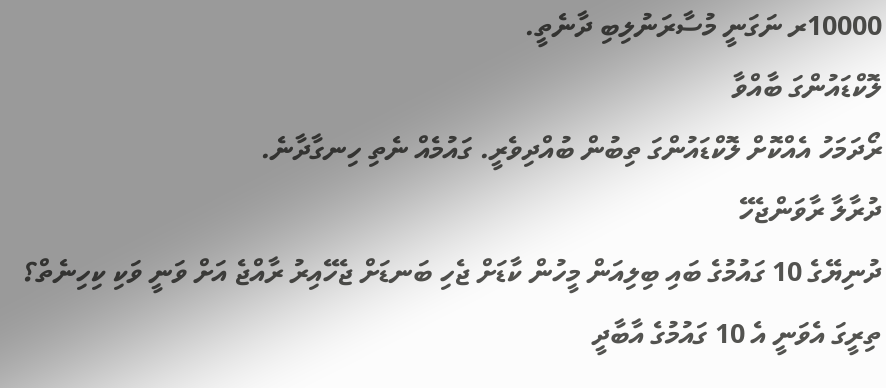10000ރ ނަގަނީ މުސާރަނުލިބި ދާނެތީ.
ލޮކްޑައުންގަ ބާއްވާ
ރޯދަމަހު އެއްކޮށް ލޮކްޑައުންގަ ތިބުން ބުއްދިވެރީ. ގައުމެއް ނެތި ހިނގާދާނެ.
ދުރާލާ ރާވަންޖެހޭ
ދުނިޔޭގެ 10 ގައުމުގެ ބައި ބިލިއަން މީހުން ކާޑަށް ޖެހި ބަނޑަށް ޖެހޭއިރު ރާއްޖެ އަށް ވަނީ ވަކި ކިހިނެތް؟ ތިރީގަ އެވަނީ އެ 10 ގައުމުގެ އާބާދީ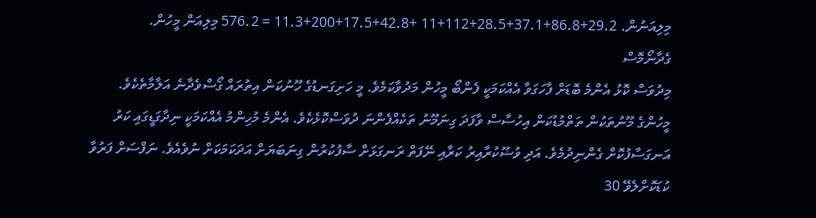މިލިއަނުން. 29.2+86.8+37.1+28.5+112+11 +42.8+17.5+200+11.3 = 576.2 މިލިއަން މީހުން.
ގެދާނޯމޮސް
މިދުވަސް ކޮޅު އެންމެ ބޮޑަށް ފާހަގަވާ އެއްކަމަކީ ފެންބޯ މީހުން މަދުވާކަމެވެ. މީ ހަށިގަނޑުގެ ހޫނުކަން އިތުރައް ގޯސްވެދާނެ އަލާމާތެކެވެ. މީހުންގެ މޫނުތަކުން ތަތްމުޑުކަން އިހުސާސް ވާފަދަ ގިނަމޫނު ތަކެއްފެންނަ ދުވަސްކޮޅެކެވެ. އެންމެ މުހިންމު އެއްކަމަކީ ނިދާގަޑީގައި ކަރު އަނގަސާފުކޮށް ގެންނިދުމެވެ. އަދި ވުޟޫކުރާއިރު ކަރާއި ނޭފަތް ރަނގަޅަށް ސާފުކުރުން ގިނަބަޔަށް އަދަކަމަކަށް ނުވެއެވެ. ނަފްސަށް ފަރުވާ ކުޑަކޮށްލެވޭ 30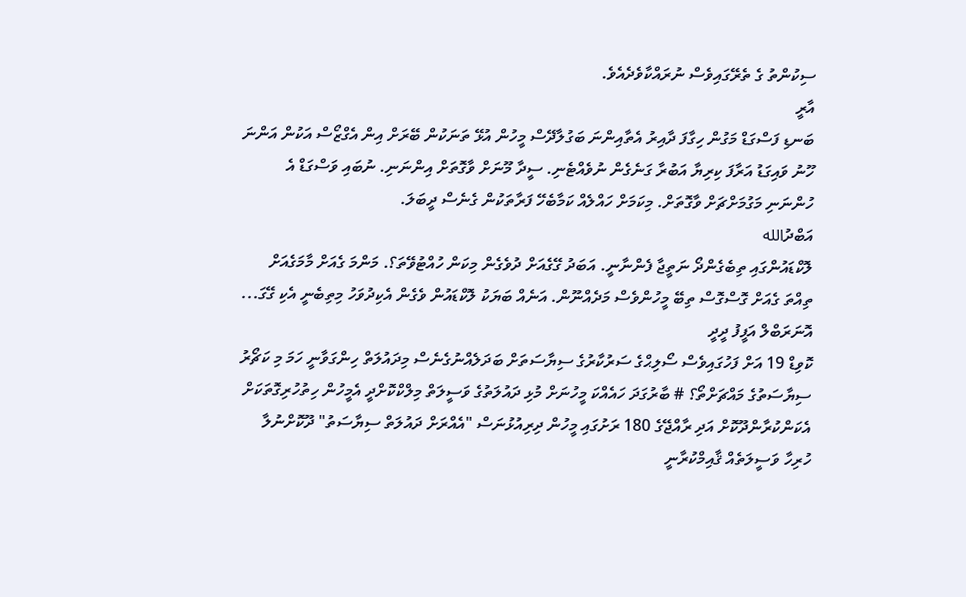ސިކުންތު ގެ ތެރޭގައިވެސް ނުރައްކާވެދެއެވެ.
އާރީ
ބަނޑި ފަސްގަޑް މަގުން ހިގާފަ ދާއިރު އެތާއިންނަ ބަގުލާދޭސް މީހުން އުޅޭ ތަނަކުން ބޭރަށް އިން އެގްޒޯސް އަކުން އަންނަ ހޫނު ވައިގަޑު އަރާފަ ކިރިޔާ އަބުރާ ގަނެގެން ނުވެއްޓެނި. ސީދާ މޫނަށް ވާގޮތަށް އިންނަނި. ނުބައި ވަސްގަޑް އެ ހުންނަނި މަގުމަށްޗަށް ވާގޮތަށް. މިކަމަށް ހައްލެއް ކަމާބެހޭ ފަރާތަކުން ގެނެސް ދީބަލަ.
އަބްދުالله
ލޮކްޑައުންގައި ތިބެގެންދޯ ނަތީޖާ ފެންނާނީ. އަބަދު ގޭގެއަށް ދުވެގެން މިކަން ހުއްޓުވޭތަ؟. މަންމަ ގެއަށް މާމަގެއަށް ތިއްތަ ގެއަށް ގޮސްގޮސް ތިބޭ މީހުންވެސް މަދެއްނޫން. އަނެއް ބަޔަކު ލޮކްޑައުން ވެގެން އެކިދުވަހު މިތިބެނީ އެކި ގޭގަ...
އޮނަރަބްލް އަފީފު ދީދީ
ކޮވިޑް 19 އަށް ފަހުގައިވެސް ސޯލިޙްގެ ސަރުކާރުގެ ސިޔާސަތަށް ބަދަލެއްނުގެނެސް މިދައުލަތް ހިންގަވާނީ ހަމަ މި ކަޗޯރު ސިޔާސަތުގެ މައްޗަށްތޯ؟ # ބާރުގަދަ ހައެއްކަ މީހުނަށް މުޅި ދައުލަތުގެ ވަސީލަތް މިލްކްކޮށްދީ އެމީހުން ހިތުހުރިގޮތަކަށް އެކަންކުރާންދޫކޮށް އަދި ރާއްޖޭގެ 180 ރަށުގައި މީހުން ދިރިއުޅުނަސް "އެއްރަށް ދައުލަތް ސިޔާސަތު" ދޫކޮށްނުލާ ހުރިހާ ވަސީލަތެއް ޤާއިމްކުރާނީ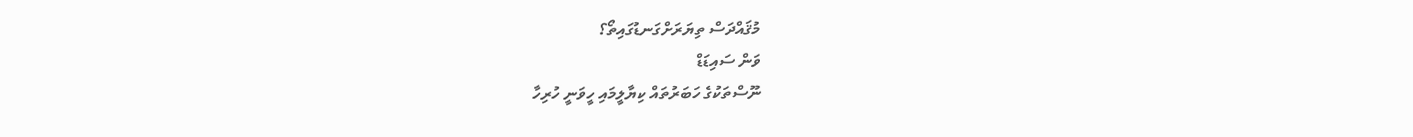މުޤައްދަސް ތިޔަރަށްގަނޑުގައިތޯ؟
ވަން ސައިޑަޑް
ނޫސްތަކުގެ ހަބަރުތައް ކިޔާލީމައި ހީވަނީ ހުރިހާ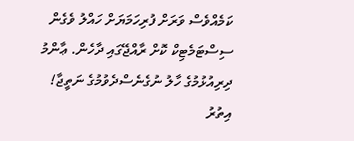ކަމެއްވެސް ވަރަށް ފުރިހަމަޔަށް ހައްލު ވެގެން ސިސްޓަމެޓިކް ކޮށް ރާއްޖޭގައި ދާހެން. ޢާންމު ދިރިއުޅުމުގެ ހާލު ނުގެނެސްދެވުމުގެ ނަތީޖާ!
އިތުރު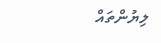ލިޔުންތައް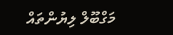މަގްބޫލް ލިޔުންތައް